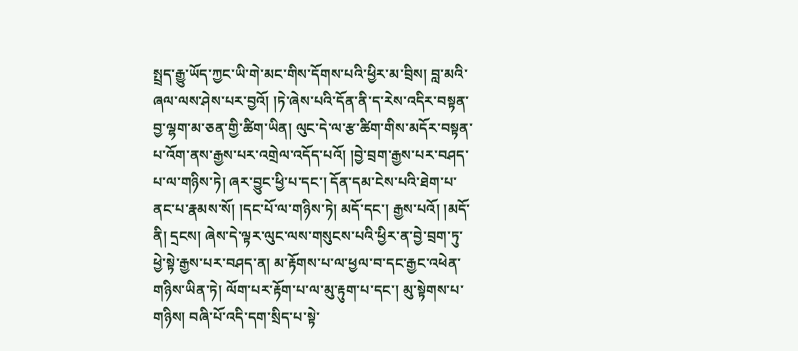སྤྲད་རྒྱུ་ཡོད་ཀྱང་ཡི་གེ་མང་གིས་དོགས་པའི་ཕྱིར་མ་བྲིས། བླ་མའི་ཞལ་ལས་ཤེས་པར་བྱའོ། །ཏེ་ཞེས་པའི་དོན་ནི་ད་རེས་འདིར་བསྟན་བྱ་ལྷག་མ་ཅན་གྱི་ཚིག་ཡིན། ལུང་དེ་ལ་རྩ་ཚིག་གིས་མདོར་བསྟན་པ་འོག་ནས་རྒྱས་པར་འགྲེལ་འདོད་པའོ། །བྱེ་བྲག་རྒྱས་པར་བཤད་པ་ལ་གཉིས་ཏེ། ཞར་བྱུང་ཕྱི་པ་དང་། དོན་དམ་ངེས་པའི་ཐེག་པ་ནང་པ་རྣམས་སོ། །དང་པོ་ལ་གཉིས་ཏེ། མདོ་དང་། རྒྱས་པའོ། །མདོ་ནི། དྲངས། ཞེས་དེ་ལྟར་ལུང་ལས་གསུངས་པའི་ཕྱིར་ན་བྱེ་བྲག་ཏུ་ཕྱེ་སྟེ་རྒྱས་པར་བཤད་ན། མ་རྟོགས་པ་ལ་ཕྱལ་བ་དང་རྒྱང་འཕེན་གཉིས་ཡིན་ཏེ། ལོག་པར་རྟོག་པ་ལ་མུ་རྟུག་པ་དང་། མུ་སྟེགས་པ་གཉིས། བཞི་པོ་འདི་དག་སྲིད་པ་སྟེ་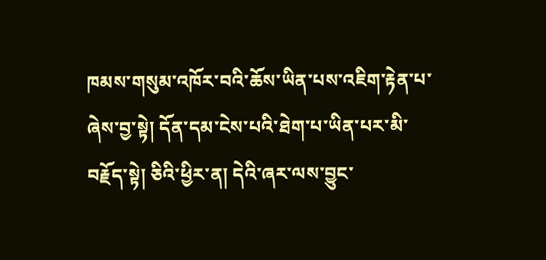ཁམས་གསུམ་འཁོར་བའི་ཆོས་ཡིན་པས་འཇིག་རྟེན་པ་ཞེས་བྱ་སྟེ། དོན་དམ་ངེས་པའི་ཐེག་པ་ཡིན་པར་མི་བརྗོད་སྟེ། ཅིའི་ཕྱིར་ན། དེའི་ཞར་ལས་བྱུང་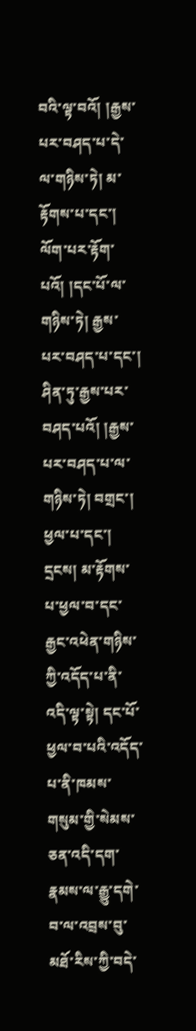བའི་ལྟ་བའོ། །རྒྱས་པར་བཤད་པ་དེ་ལ་གཉིས་ཏེ། མ་རྟོགས་པ་དང་། ལོག་པར་རྟོག་པའོ། །དང་པོ་ལ་གཉིས་ཏེ། རྒྱས་པར་བཤད་པ་དང་། ཤིན་ཏུ་རྒྱས་པར་བཤད་པའོ། །རྒྱས་པར་བཤད་པ་ལ་གཉིས་ཏེ། བགྲང་། ཕྱལ་པ་དང་། དྲངས། མ་རྟོགས་པ་ཕྱལ་བ་དང་རྒྱང་འཕེན་གཉིས་ཀྱི་འདོད་པ་ནི་འདི་ལྟ་སྟེ། དང་པོ་ཕྱལ་བ་པའི་འདོད་པ་ནི་ཁམས་གསུམ་གྱི་སེམས་ཅན་འདི་དག་རྣམས་ལ་རྒྱུ་དགེ་བ་ལ་འབྲས་བུ་མཐོ་རིས་ཀྱི་བདེ་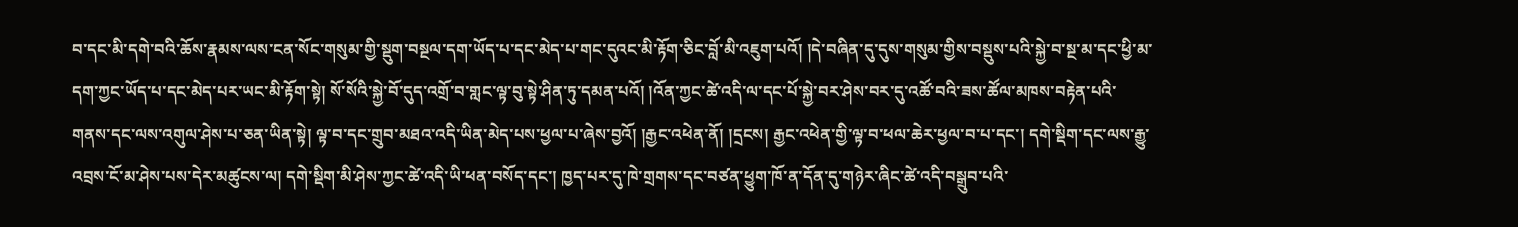བ་དང་མི་དགེ་བའི་ཆོས་རྣམས་ལས་ངན་སོང་གསུམ་གྱི་སྡུག་བསྔལ་དག་ཡོད་པ་དང་མེད་པ་གང་དུའང་མི་རྟོག་ཅིང་བློ་མི་འཇུག་པའོ། །དེ་བཞིན་དུ་དུས་གསུམ་གྱིས་བསྡུས་པའི་སྐྱེ་བ་སྔ་མ་དང་ཕྱི་མ་དག་ཀྱང་ཡོད་པ་དང་མེད་པར་ཡང་མི་རྟོག་སྟེ། སོ་སོའི་སྐྱེ་བོ་དུད་འགྲོ་བ་གླང་ལྟ་བུ་སྟེ་ཤིན་ཏུ་དམན་པའོ། །འོན་ཀྱང་ཚེ་འདི་ལ་དང་པོ་སྐྱེ་བར་ཤེས་བར་དུ་འཚོ་བའི་ཟས་ཚོལ་མཁས་བརྟེན་པའི་གནས་དང་ལས་འགུལ་ཤེས་པ་ཅན་ཡིན་སྟེ། ལྟ་བ་དང་གྲུབ་མཐའ་འདི་ཡིན་མེད་པས་ཕྱལ་པ་ཞེས་བྱའོ། །རྒྱང་འཕེན་ནོ། །དྲངས། རྒྱང་འཕེན་གྱི་ལྟ་བ་ཕལ་ཆེར་ཕྱལ་བ་པ་དང་། དགེ་སྡིག་དང་ལས་རྒྱུ་འབྲས་ངོ་མ་ཤེས་པས་དེར་མཚུངས་ལ། དགེ་སྡིག་མི་ཤེས་ཀྱང་ཚེ་འདི་ཡི་ཕན་བསོད་དང་། ཁྱད་པར་དུ་ཁེ་གྲགས་དང་བཙན་ཕྱུག་ཁོ་ན་དོན་དུ་གཉེར་ཞིང་ཚེ་འདི་བསྒྲུབ་པའི་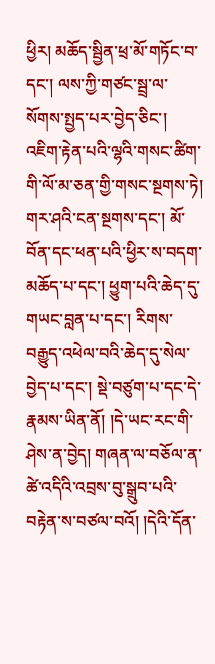ཕྱིར། མཆོད་སྦྱིན་ཕྲ་མོ་གཏོང་བ་དང་། ལས་ཀྱི་གཙང་སྦྲ་ལ་སོགས་སྤྱད་པར་བྱེད་ཅིང་། འཇིག་རྟེན་པའི་ལྷའི་གསང་ཚིག་གི་ལོ་མ་ཅན་གྱི་གསང་སྔགས་ཏེ། གར་ཤའི་ངན་སྔགས་དང་། མོ་བོན་དང་ཕན་པའི་ཕྱིར་ས་བདག་མཆོད་པ་དང་། ཕྱུག་པའི་ཆེད་དུ་གཡང་བླན་པ་དང་། རིགས་བརྒྱུད་འཕེལ་བའི་ཆེད་དུ་སེལ་བྱེད་པ་དང་། སྡེ་བཙུག་པ་དང་དེ་རྣམས་ཡིན་ནོ། །དེ་ཡང་རང་གི་ཤེས་ན་བྱེད། གཞན་ལ་བཅོལ་ན་ཚེ་འདིའི་འབྲས་བུ་སྒྲུབ་པའི་བརྟེན་ས་བཙལ་བའོ། །དེའི་དོན་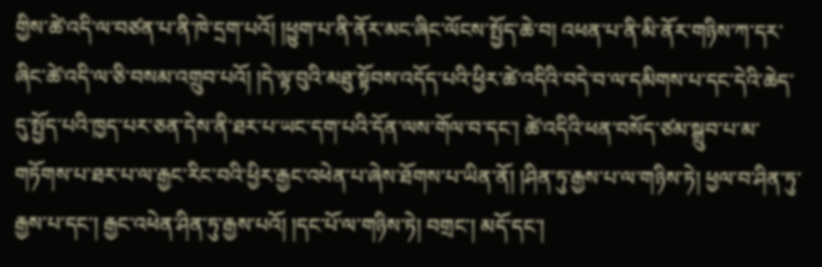གྱིས་ཚེ་འདི་ལ་བཙན་པ་ནི་ཁེ་དྲག་པའོ། །ཕྱུག་པ་ནི་ནོར་མང་ཞིང་ལོངས་སྤྱོད་ཆེ་བ། འཕན་པ་ནི་མི་ནོར་གཉིས་ཀ་དར་ཞིང་ཚེ་འདི་ལ་ཅི་བསམ་འགྲུབ་པའོ། །དེ་ལྟ་བུའི་མཐུ་སྟོབས་འདོད་པའི་ཕྱིར་ཚེ་འདིའི་བདེ་བ་ལ་དམིགས་པ་དང་དེའི་ཆེད་དུ་སྤྱོད་པའི་ཁྱད་པར་ཅན་དེས་ནི་ཐར་པ་ཡང་དག་པའི་དོན་ལས་གོལ་བ་དང་། ཚེ་འདིའི་ཕན་བསོད་ཙམ་སྒྲུབ་པ་མ་གཏོགས་པ་ཐར་པ་ལ་རྒྱང་རིང་བའི་ཕྱིར་རྒྱང་འཕེན་པ་ཞེས་ཐོགས་པ་ཡིན་ནོ། །ཤིན་ཏུ་རྒྱས་པ་ལ་གཉིས་ཏེ། ཕྱལ་བ་ཤིན་ཏུ་རྒྱས་པ་དང་། རྒྱང་འཕེན་ཤིན་ཏུ་རྒྱས་པའོ། །དང་པོ་ལ་གཉིས་ཏེ། བགྲང་། མདོ་དང་།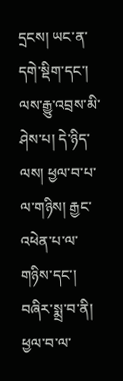དྲངས། ཡང་ན་དགེ་སྡིག་དང་། ལས་རྒྱུ་འབྲས་མི་ཤེས་པ། དེ་ཉིད་ལས། ཕྱལ་བ་པ་ལ་གཉིས། རྒྱང་འཕེན་པ་ལ་གཉིས་དང་། བཞིར་སྨྲ་བ་ནི། ཕྱལ་བ་ལ་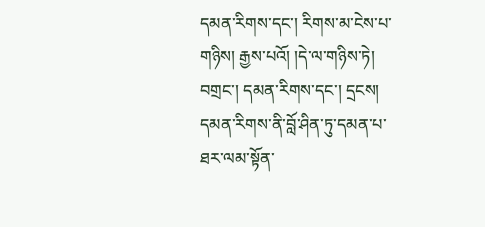དམན་རིགས་དང་། རིགས་མ་ངེས་པ་གཉིས། རྒྱས་པའོ། །དེ་ལ་གཉིས་ཏེ། བགྲང་། དམན་རིགས་དང་། དྲངས། དམན་རིགས་ནི་བློ་ཤིན་ཏུ་དམན་པ་ཐར་ལམ་སྟོན་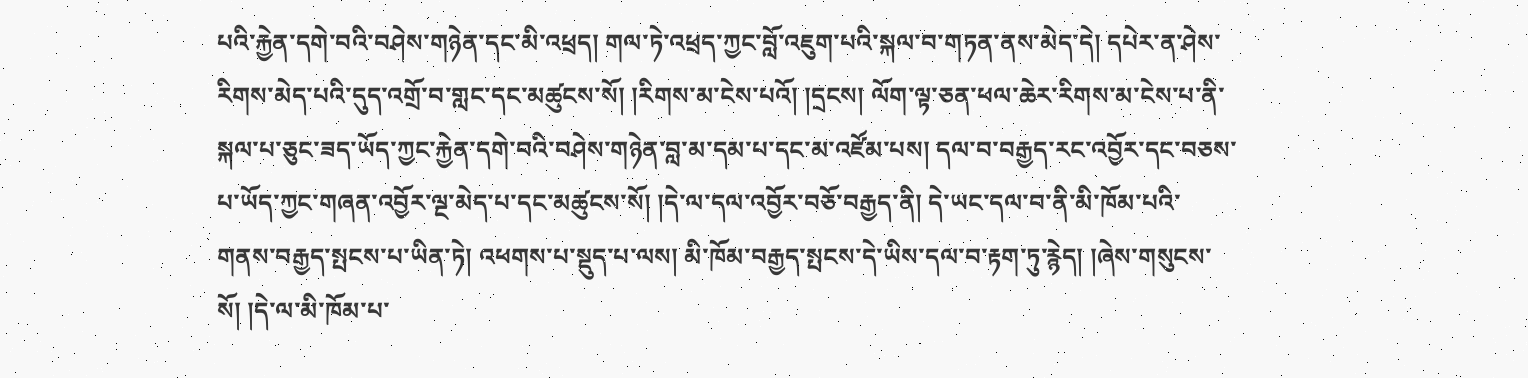པའི་རྐྱེན་དགེ་བའི་བཤེས་གཉེན་དང་མི་འཕྲད། གལ་ཏེ་འཕྲད་ཀྱང་བློ་འཇུག་པའི་སྐལ་བ་གཏན་ནས་མེད་དེ། དཔེར་ན་ཤེས་རིགས་མེད་པའི་དུད་འགྲོ་བ་གླང་དང་མཚུངས་སོ། །རིགས་མ་ངེས་པའོ། །དྲངས། ལོག་ལྟ་ཅན་ཕལ་ཆེར་རིགས་མ་ངེས་པ་ནི་སྐལ་པ་ཅུང་ཟད་ཡོད་ཀྱང་རྐྱེན་དགེ་བའི་བཤེས་གཉེན་བླ་མ་དམ་པ་དང་མ་འཛོམ་པས། དལ་བ་བརྒྱད་རང་འབྱོར་དང་བཅས་པ་ཡོད་ཀྱང་གཞན་འབྱོར་ལྔ་མེད་པ་དང་མཚུངས་སོ། །དེ་ལ་དལ་འབྱོར་བཅོ་བརྒྱད་ནི། དེ་ཡང་དལ་བ་ནི་མི་ཁོམ་པའི་གནས་བརྒྱད་སྤངས་པ་ཡིན་ཏེ། འཕགས་པ་སྡུད་པ་ལས། མི་ཁོམ་བརྒྱད་སྤངས་དེ་ཡིས་དལ་བ་རྟག་ཏུ་རྙེད། །ཞེས་གསུངས་སོ། །དེ་ལ་མི་ཁོམ་པ་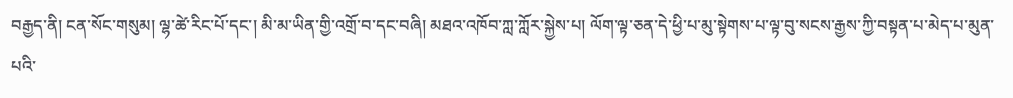བརྒྱད་ནི། ངན་སོང་གསུམ། ལྷ་ཚེ་རིང་པོ་དང་། མི་མ་ཡིན་གྱི་འགྲོ་བ་དང་བཞི། མཐའ་འཁོབ་ཀླ་ཀློར་སྐྱེས་པ། ལོག་ལྟ་ཅན་དེ་ཕྱི་པ་མུ་སྟེགས་པ་ལྟ་བུ་སངས་རྒྱས་ཀྱི་བསྟན་པ་མེད་པ་མུན་པའི་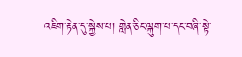འཇིག་རྟེན་དུ་སྐྱེས་པ། གླེན་ཅིང་ལྐུག་པ་དང་བཞི་སྟེ་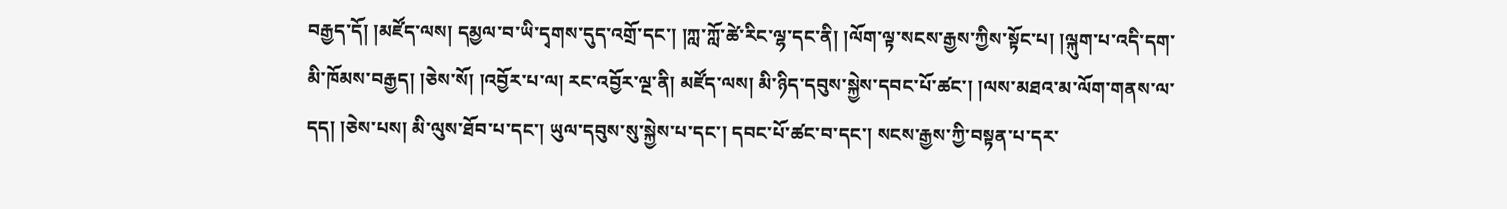བརྒྱད་དོ། །མཛོད་ལས། དམྱལ་བ་ཡི་དྭགས་དུད་འགྲོ་དང་། །ཀླ་ཀློ་ཚེ་རིང་ལྷ་དང་ནི། །ལོག་ལྟ་སངས་རྒྱས་ཀྱིས་སྟོང་པ། །ལྐུག་པ་འདི་དག་མི་ཁོམས་བརྒྱད། །ཅེས་སོ། །འབྱོར་པ་ལ། རང་འབྱོར་ལྔ་ནི། མཛོད་ལས། མི་ཉིད་དབུས་སྐྱེས་དབང་པོ་ཚང་། །ལས་མཐའ་མ་ལོག་གནས་ལ་དད། །ཅེས་པས། མི་ལུས་ཐོབ་པ་དང་། ཡུལ་དབུས་སུ་སྐྱེས་པ་དང་། དབང་པོ་ཚང་བ་དང་། སངས་རྒྱས་ཀྱི་བསྟན་པ་དར་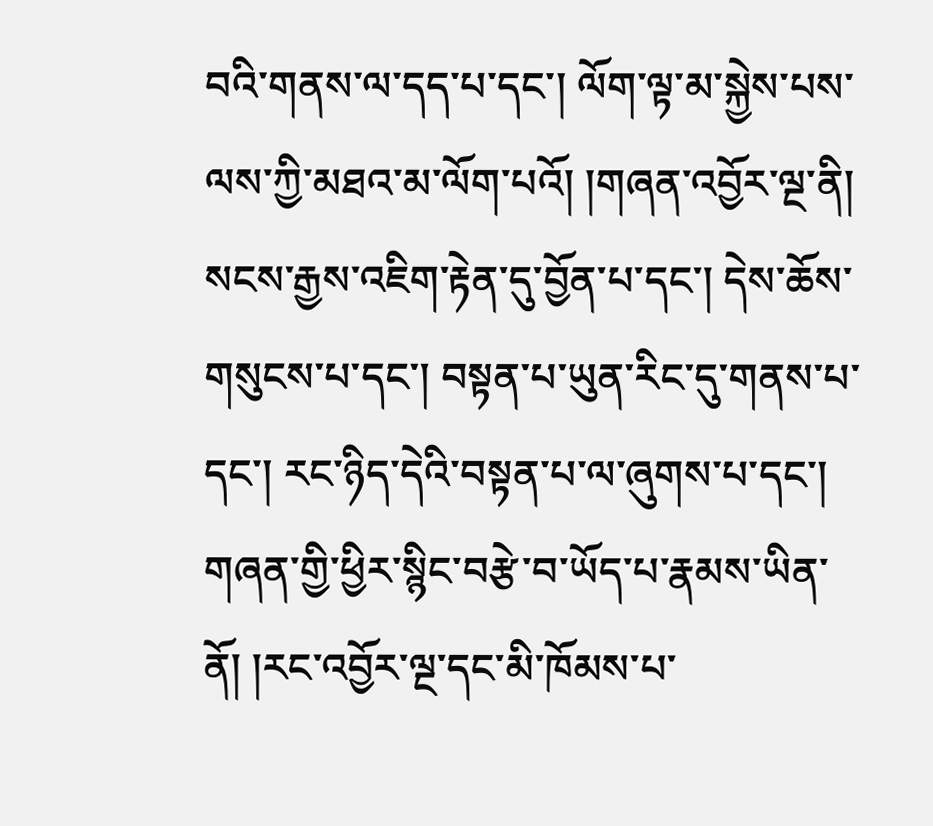བའི་གནས་ལ་དད་པ་དང་། ལོག་ལྟ་མ་སྐྱེས་པས་ལས་ཀྱི་མཐའ་མ་ལོག་པའོ། །གཞན་འབྱོར་ལྔ་ནི། སངས་རྒྱས་འཇིག་རྟེན་དུ་བྱོན་པ་དང་། དེས་ཆོས་གསུངས་པ་དང་། བསྟན་པ་ཡུན་རིང་དུ་གནས་པ་དང་། རང་ཉིད་དེའི་བསྟན་པ་ལ་ཞུགས་པ་དང་། གཞན་གྱི་ཕྱིར་སྙིང་བརྩེ་བ་ཡོད་པ་རྣམས་ཡིན་ནོ། །རང་འབྱོར་ལྔ་དང་མི་ཁོམས་པ་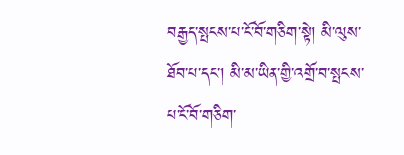བརྒྱད་སྤངས་པ་ངོ་བོ་གཅིག་སྟེ། མི་ལུས་ཐོབ་པ་དང་། མི་མ་ཡིན་གྱི་འགྲོ་བ་སྤངས་པ་ངོ་བོ་གཅིག་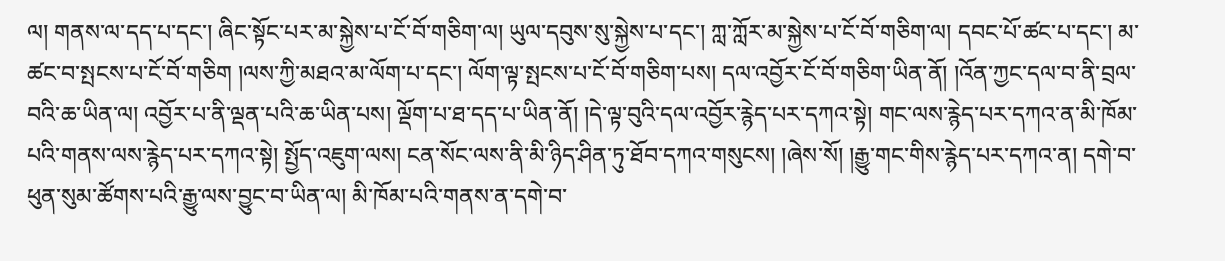ལ། གནས་ལ་དད་པ་དང་། ཞིང་སྟོང་པར་མ་སྐྱེས་པ་ངོ་བོ་གཅིག་ལ། ཡུལ་དབུས་སུ་སྐྱེས་པ་དང་། ཀླ་ཀློར་མ་སྐྱེས་པ་ངོ་བོ་གཅིག་ལ། དབང་པོ་ཚང་པ་དང་། མ་ཚང་བ་སྤངས་པ་ངོ་བོ་གཅིག །ལས་ཀྱི་མཐའ་མ་ལོག་པ་དང་། ལོག་ལྟ་སྤངས་པ་ངོ་བོ་གཅིག་པས། དལ་འབྱོར་ངོ་བོ་གཅིག་ཡིན་ནོ། །འོན་ཀྱང་དལ་བ་ནི་བྲལ་བའི་ཆ་ཡིན་ལ། འབྱོར་པ་ནི་ལྡན་པའི་ཆ་ཡིན་པས། ལྡོག་པ་ཐ་དད་པ་ཡིན་ནོ། །དེ་ལྟ་བུའི་དལ་འབྱོར་རྙེད་པར་དཀའ་སྟེ། གང་ལས་རྙེད་པར་དཀའ་ན་མི་ཁོམ་པའི་གནས་ལས་རྙེད་པར་དཀའ་སྟེ། སྤྱོད་འཇུག་ལས། ངན་སོང་ལས་ནི་མི་ཉིད་ཤིན་ཏུ་ཐོབ་དཀའ་གསུངས། །ཞེས་སོ། །རྒྱུ་གང་གིས་རྙེད་པར་དཀའ་ན། དགེ་བ་ཕུན་སུམ་ཚོགས་པའི་རྒྱུ་ལས་བྱུང་བ་ཡིན་ལ། མི་ཁོམ་པའི་གནས་ན་དགེ་བ་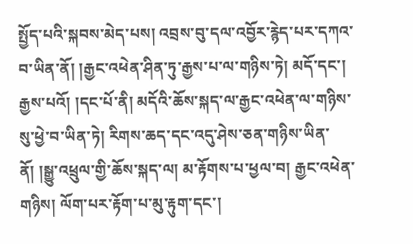སྤྱོད་པའི་སྐབས་མེད་པས། འབྲས་བུ་དལ་འབྱོར་རྙེད་པར་དཀའ་བ་ཡིན་ནོ། །རྒྱང་འཕེན་ཤིན་ཏུ་རྒྱས་པ་ལ་གཉིས་ཏེ། མདོ་དང་། རྒྱས་པའོ། །དང་པོ་ནི། མདོའི་ཆོས་སྐད་ལ་རྒྱང་འཕེན་ལ་གཉིས་སུ་ཕྱེ་བ་ཡིན་ཏེ། རིགས་ཆད་དང་འདུ་ཤེས་ཅན་གཉིས་ཡིན་ནོ། །སྒྱུ་འཕྲུལ་གྱི་ཆོས་སྐད་ལ། མ་རྟོགས་པ་ཕྱལ་བ། རྒྱང་འཕེན་གཉིས། ལོག་པར་རྟོག་པ་མུ་རྟུག་དང་།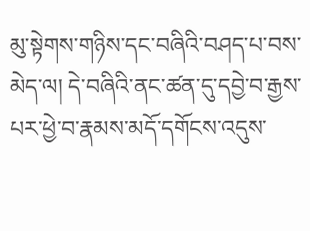མུ་སྟེགས་གཉིས་དང་བཞིའི་བཤད་པ་བས་མེད་ལ། དེ་བཞིའི་ནང་ཚན་དུ་དབྱེ་བ་རྒྱས་པར་ཕྱེ་བ་རྣམས་མདོ་དགོངས་འདུས་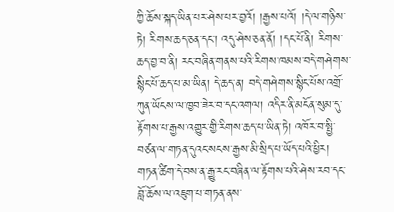ཀྱི་ཆོས་སྐད་ཡིན་པར་ཤེས་པར་བྱའོ། །རྒྱས་པའོ། །དེ་ལ་གཉིས་ཏེ། རིགས་ཆད་ཅན་དང་། འདུ་ཤེས་ཅན་ནོ། །དང་པོ་ནི། རིགས་ཆད་བྱ་བ་ནི། རང་བཞིན་གནས་པའི་རིགས་ཁམས་བདེ་གཤེགས་སྙིང་པོ་ཆད་པ་མ་ཡིན། དེ་ཆད་ན། བདེ་གཤེགས་སྙིང་པོས་འགྲོ་ཀུན་ཡོངས་ལ་ཁྱབ་ཟེར་བ་དང་འགལ། འདིར་ནི་མངོན་སུམ་དུ་རྟོགས་པ་རྒྱས་འགྱུར་གྱི་རིགས་ཆད་པ་ཡིན་ཏེ། འཁོར་བ་སྤྱི་བཙན་ལ་གཏན་དུའང་སངས་རྒྱས་མི་སྲིད་པ་ཡོད་པའི་ཕྱིར། གཏན་ཚིག་དེ་བས་ན་རྒྱུ་རང་བཞིན་ལ་རྟོགས་པའི་ཤེས་རབ་དང་བློ་ཆོས་ལ་འཇུག་པ་གཏན་ནས་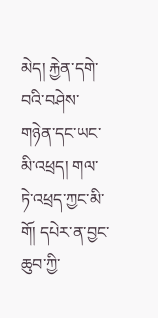མེད། རྐྱེན་དགེ་བའི་བཤེས་གཉེན་དང་ཡང་མི་འཕྲད། གལ་ཏེ་འཕྲད་ཀྱང་མི་གོ། དཔེར་ན་བྱང་ཆུབ་ཀྱི་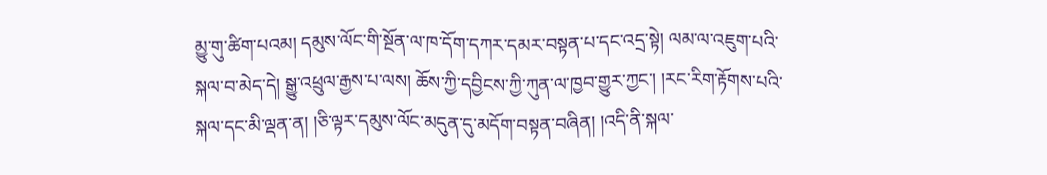མྱུ་གུ་ཚིག་པའམ། དམུས་ལོང་གི་སྔོན་ལ་ཁ་དོག་དཀར་དམར་བསྟན་པ་དང་འདྲ་སྟེ། ལམ་ལ་འཇུག་པའི་སྐལ་བ་མེད་དེ། སྒྱུ་འཕྲུལ་རྒྱས་པ་ལས། ཆོས་ཀྱི་དབྱིངས་ཀྱི་ཀུན་ལ་ཁྱབ་གྱུར་ཀྱང་། །རང་རིག་རྟོགས་པའི་སྐལ་དང་མི་ལྡན་ན། །ཅི་ལྟར་དམུས་ལོང་མདུན་དུ་མདོག་བསྟན་བཞིན། །འདི་ནི་སྐལ་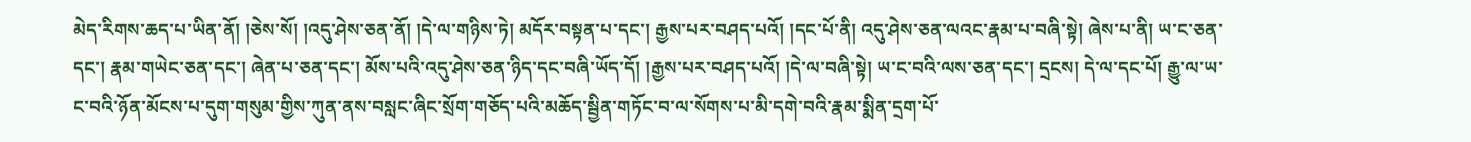མེད་རིགས་ཆད་པ་ཡིན་ནོ། །ཅེས་སོ། །འདུ་ཤེས་ཅན་ནོ། །དེ་ལ་གཉིས་ཏེ། མདོར་བསྟན་པ་དང་། རྒྱས་པར་བཤད་པའོ། །དང་པོ་ནི། འདུ་ཤེས་ཅན་ལའང་རྣམ་པ་བཞི་སྟེ། ཞེས་པ་ནི། ཡ་ང་ཅན་དང་། རྣམ་གཡེང་ཅན་དང་། ཞེན་པ་ཅན་དང་། མོས་པའི་འདུ་ཤེས་ཅན་ཉིད་དང་བཞི་ཡོད་དོ། །རྒྱས་པར་བཤད་པའོ། །དེ་ལ་བཞི་སྟེ། ཡ་ང་བའི་ལས་ཅན་དང་། དྲངས། དེ་ལ་དང་པོ། རྒྱུ་ལ་ཡ་ང་བའི་ཉོན་མོངས་པ་དུག་གསུམ་གྱིས་ཀུན་ནས་བསླང་ཞིང་སྲོག་གཅོད་པའི་མཆོད་སྦྱིན་གཏོང་བ་ལ་སོགས་པ་མི་དགེ་བའི་རྣམ་སྨིན་དྲག་པོ་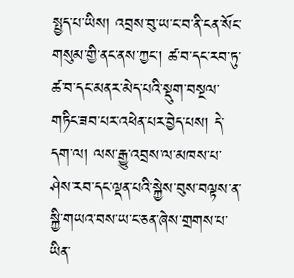སྤྱད་པ་ཡིས། འབྲས་བུ་ཡ་ང་བ་ནི་ངན་སོང་གསུམ་གྱི་ནང་ནས་ཀྱང་། ཚ་བ་དང་རབ་ཏུ་ཚ་བ་དང་མནར་མེད་པའི་སྡུག་བསྔལ་གཏིང་ཟབ་པར་འཕེན་པར་བྱེད་པས། དེ་དག་ལ། ལས་རྒྱུ་འབྲས་ལ་མཁས་པ་ཤེས་རབ་དང་ལྡན་པའི་སྐྱེས་བུས་བལྟས་ན་སྐྱི་གཡའ་བས་ཡ་ང་ཅན་ཞེས་གྲགས་པ་ཡིན་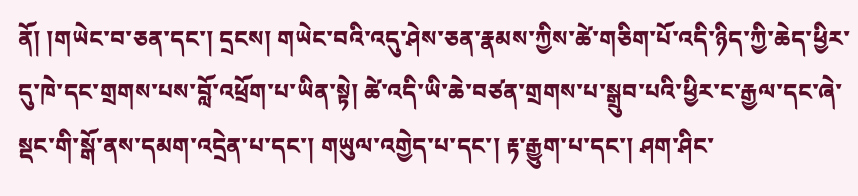ནོ། །གཡེང་བ་ཅན་དང་། དྲངས། གཡེང་བའི་འདུ་ཤེས་ཅན་རྣམས་ཀྱིས་ཚེ་གཅིག་པོ་འདི་ཉིད་ཀྱི་ཆེད་ཕྱིར་དུ་ཁེ་དང་གྲགས་པས་བློ་འཕྲོག་པ་ཡིན་སྟེ། ཚེ་འདི་ཡི་ཆེ་བཙན་གྲགས་པ་སྒྲུབ་པའི་ཕྱིར་ང་རྒྱལ་དང་ཞེ་སྡང་གི་སྒོ་ནས་དམག་འདྲེན་པ་དང་། གཡུལ་འགྱེད་པ་དང་། རྟ་རྒྱུག་པ་དང་། ཤག་ཤིང་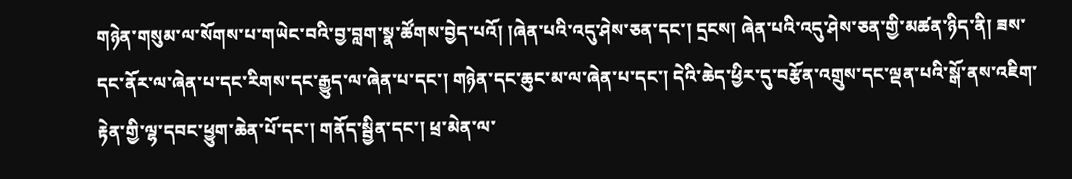གཉེན་གསུམ་ལ་སོགས་པ་གཡེང་བའི་བྱ་བླག་སྣ་ཚོགས་བྱེད་པའོ། །ཞེན་པའི་འདུ་ཤེས་ཅན་དང་། དྲངས། ཞེན་པའི་འདུ་ཤེས་ཅན་གྱི་མཚན་ཉིད་ནི། ཟས་དང་ནོར་ལ་ཞེན་པ་དང་རིགས་དང་རྒྱུད་ལ་ཞེན་པ་དང་། གཉེན་དང་ཆུང་མ་ལ་ཞེན་པ་དང་། དེའི་ཆེད་ཕྱིར་དུ་བརྩོན་འགྲུས་དང་ལྡན་པའི་སྒོ་ནས་འཇིག་རྟེན་གྱི་ལྷ་དབང་ཕྱུག་ཆེན་པོ་དང་། གནོད་སྦྱིན་དང་། ཕྲ་མེན་ལ་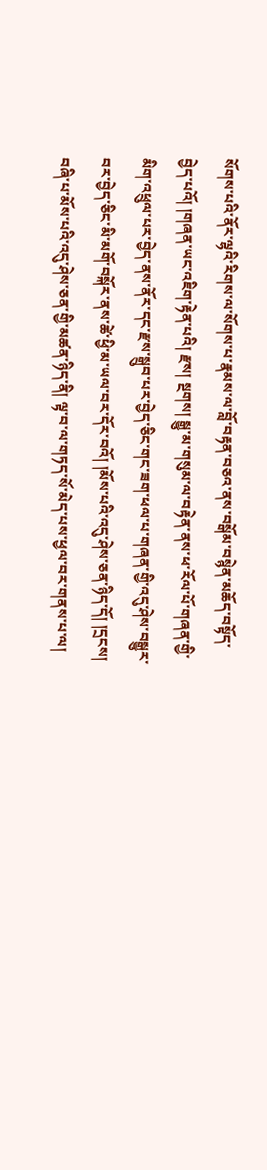སོགས་པའི་ནོར་ལྷའི་རིགས་ལ་སོགས་པ་རྣམས་ལ་བློ་བརྟན་བཅའ་ནས་བསྒོམ་བསྙེན་མཆོད་བསྟོད་བྱེད་པའོ། །གཞན་ཡང་འཇིག་རྟེན་པའི། རྫས། སྔགས། སྒྱུ་མ་གསུམ་ལ་བརྟེན་ནས་ཕ་རོལ་པོ་གཞན་གྱི་མིག་འཕྲུལ་པར་བྱེད་ནས་ནོར་དང་རྫས་སྒྲུབ་པར་བྱེད་ཅིང་གང་ཟག་ཕལ་པ་གཞན་གྱི་འདུ་ཤེས་བསྒྱུར་བར་བྱེད་ཅིང་མི་མགོ་བསྐོར་ནས་ཚེ་ཕྱི་མ་ཡལ་བར་དོར་བའོ། །མོས་པའི་འདུ་ཤེས་ཅན་ཉིད་དོ། །དྲངས། བཞི་པ་མོས་པའི་འདུ་ཤེས་ཅན་གྱི་མཚན་ཉིད་ནི། ལྟ་བ་ལ་གཏད་སོ་མེད་པས་ཕྱལ་བར་གནས་པ་ལ།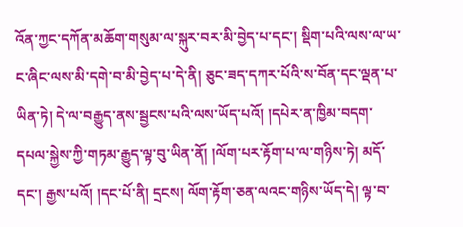འོན་ཀྱང་དཀོན་མཆོག་གསུམ་ལ་སྐུར་བར་མི་བྱེད་པ་དང་། སྡིག་པའི་ལས་ལ་ཡ་ང་ཞིང་ལས་མི་དགེ་བ་མི་བྱེད་པ་དེ་ནི། ཅུང་ཟད་དཀར་པོའི་ས་བོན་དང་ལྡན་པ་ཡིན་ཏེ། དེ་ལ་བརྒྱུད་ནས་སྦྱངས་པའི་ལས་ཡོད་པའོ། །དཔེར་ན་ཁྱིམ་བདག་དཔལ་སྐྱེས་ཀྱི་གཏམ་རྒྱུད་ལྟ་བུ་ཡིན་ནོ། །ལོག་པར་རྟོག་པ་ལ་གཉིས་ཏེ། མདོ་དང་། རྒྱས་པའོ། །དང་པོ་ནི། དྲངས། ལོག་རྟོག་ཅན་ལའང་གཉིས་ཡོད་དེ། ལྟ་བ་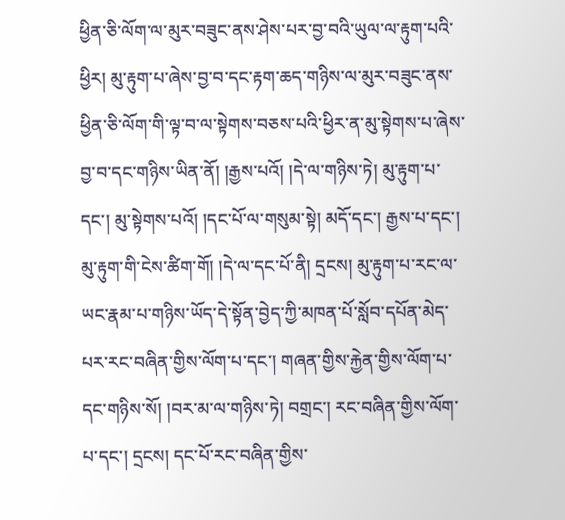ཕྱིན་ཅི་ལོག་ལ་མུར་བཟུང་ནས་ཤེས་པར་བྱ་བའི་ཡུལ་ལ་རྟུག་པའི་ཕྱིར། མུ་རྟུག་པ་ཞེས་བྱ་བ་དང་རྟག་ཆད་གཉིས་ལ་མུར་བཟུང་ནས་ཕྱིན་ཅི་ལོག་གི་ལྟ་བ་ལ་སྟེགས་བཅས་པའི་ཕྱིར་ན་མུ་སྟེགས་པ་ཞེས་བྱ་བ་དང་གཉིས་ཡིན་ནོ། །རྒྱས་པའོ། །དེ་ལ་གཉིས་ཏེ། མུ་རྟུག་པ་དང་། མུ་སྟེགས་པའོ། །དང་པོ་ལ་གསུམ་སྟེ། མདོ་དང་། རྒྱས་པ་དང་། མུ་རྟུག་གི་ངེས་ཚིག་གོ། །དེ་ལ་དང་པོ་ནི། དྲངས། མུ་རྟུག་པ་རང་ལ་ཡང་རྣམ་པ་གཉིས་ཡོད་དེ་སྟོན་བྱེད་ཀྱི་མཁན་པོ་སློབ་དཔོན་མེད་པར་རང་བཞིན་གྱིས་ལོག་པ་དང་། གཞན་གྱིས་རྐྱེན་གྱིས་ལོག་པ་དང་གཉིས་སོ། །བར་མ་ལ་གཉིས་ཏེ། བགྲང་། རང་བཞིན་གྱིས་ལོག་པ་དང་། དྲངས། དང་པོ་རང་བཞིན་གྱིས་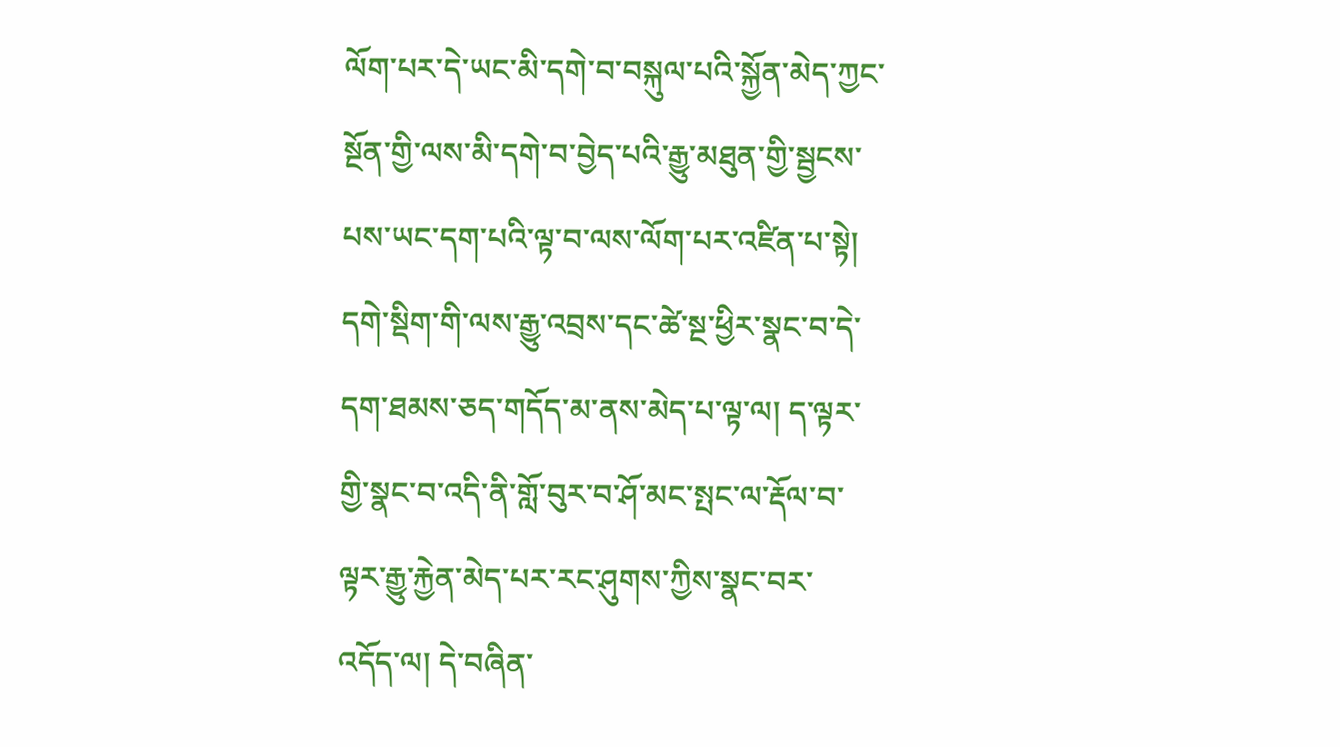ལོག་པར་དེ་ཡང་མི་དགེ་བ་བསྐུལ་པའི་སྐྱོན་མེད་ཀྱང་སྔོན་གྱི་ལས་མི་དགེ་བ་བྱེད་པའི་རྒྱུ་མཐུན་གྱི་སྦྱངས་པས་ཡང་དག་པའི་ལྟ་བ་ལས་ལོག་པར་འཛིན་པ་སྟེ། དགེ་སྡིག་གི་ལས་རྒྱུ་འབྲས་དང་ཚེ་སྔ་ཕྱིར་སྣང་བ་དེ་དག་ཐམས་ཅད་གདོད་མ་ནས་མེད་པ་ལྟ་ལ། ད་ལྟར་གྱི་སྣང་བ་འདི་ནི་གློ་བུར་བ་ཤོ་མང་སྤང་ལ་རྡོལ་བ་ལྟར་རྒྱུ་རྐྱེན་མེད་པར་རང་ཤུགས་ཀྱིས་སྣང་བར་འདོད་ལ། དེ་བཞིན་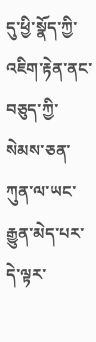དུ་ཕྱི་སྣོད་ཀྱི་འཇིག་རྟེན་ནང་བཅུད་ཀྱི་སེམས་ཅན་ཀུན་ལ་ཡང་རྒྱུན་མེད་པར་དེ་ལྟར་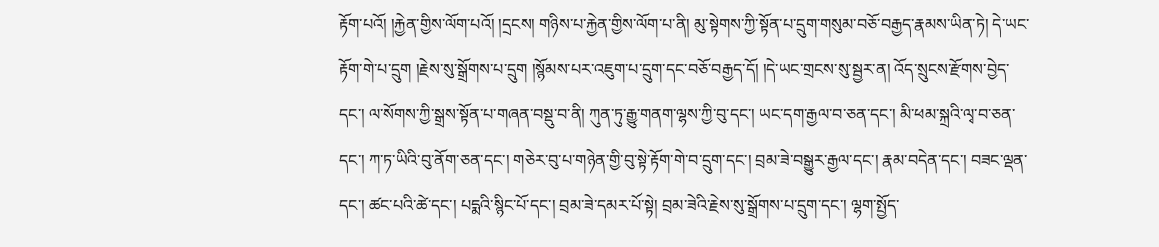རྟོག་པའོ། །རྐྱེན་གྱིས་ལོག་པའོ། །དྲངས། གཉིས་པ་རྐྱེན་གྱིས་ལོག་པ་ནི། མུ་སྟེགས་ཀྱི་སྟོན་པ་དྲུག་གསུམ་བཅོ་བརྒྱད་རྣམས་ཡིན་ཏེ། དེ་ཡང་རྟོག་གེ་པ་དྲུག །རྗེས་སུ་སྒྲོགས་པ་དྲུག །སྙོམས་པར་འཇུག་པ་དྲུག་དང་བཅོ་བརྒྱད་དོ། །དེ་ཡང་གྲངས་སུ་སྦྱར་ན། འོད་སྲུངས་རྫོགས་བྱེད་དང་། ལ་སོགས་ཀྱི་སྒྲས་སྟོན་པ་གཞན་བསྡུ་བ་ནི། ཀུན་ཏུ་རྒྱུ་གནག་ལྷས་ཀྱི་བུ་དང་། ཡང་དག་རྒྱལ་བ་ཅན་དང་། མི་ཕམ་སྐྲའི་ལྭ་བ་ཅན་དང་། ཀ་ཏ་ཡིའི་བུ་ནོག་ཅན་དང་། གཅེར་བུ་པ་གཉེན་གྱི་བུ་སྟེ་རྟོག་གེ་བ་དྲུག་དང་། བྲམ་ཟེ་བསྒྱུར་རྒྱལ་དང་། རྣམ་བདེན་དང་། བཟང་ལྡན་དང་། ཚང་པའི་ཚེ་དང་། པདྨའི་སྙིང་པོ་དང་། བྲམ་ཟེ་དམར་པོ་སྟེ། བྲམ་ཟེའི་རྗེས་སུ་སྒྲོགས་པ་དྲུག་དང་། ལྷག་སྤྱོད་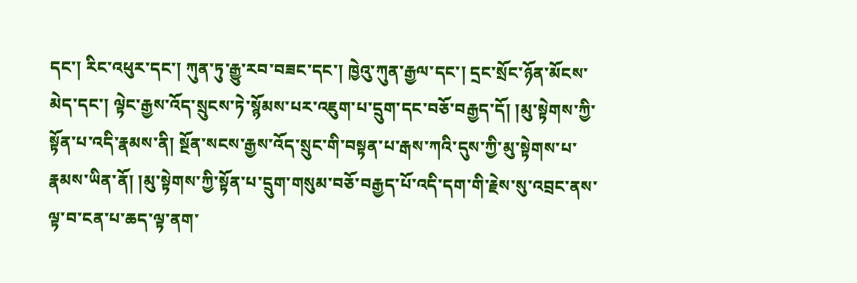དང་། རིང་འཕུར་དང་། ཀུན་ཏུ་རྒྱུ་རབ་བཟང་དང་། ཁྱེའུ་ཀུན་རྒྱལ་དང་། དྲང་སྲོང་ཉོན་མོངས་མེད་དང་། ལྟེང་རྒྱས་འོད་སྲུངས་ཏེ་སྙོམས་པར་འཇུག་པ་དྲུག་དང་བཅོ་བརྒྱད་དོ། །མུ་སྟེགས་ཀྱི་སྟོན་པ་འདི་རྣམས་ནི། སྔོན་སངས་རྒྱས་འོད་སྲུང་གི་བསྟན་པ་རྒས་ཀའི་དུས་ཀྱི་མུ་སྟེགས་པ་རྣམས་ཡིན་ནོ། །མུ་སྟེགས་ཀྱི་སྟོན་པ་དྲུག་གསུམ་བཅོ་བརྒྱད་པོ་འདི་དག་གི་རྗེས་སུ་འབྲང་ནས་ལྟ་བ་ངན་པ་ཆད་ལྟ་ནག་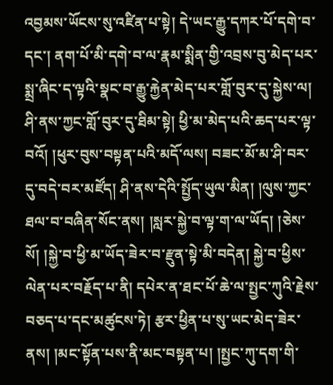འབྱམས་ཡོངས་སུ་འཛིན་པ་སྟེ། དེ་ཡང་རྒྱུ་དཀར་པོ་དགེ་བ་དང་། ནག་པོ་མི་དགེ་བ་ལ་རྣམ་སྨིན་གྱི་འབྲས་བུ་མེད་པར་སྨྲ་ཞིང་ད་ལྟའི་སྣང་བ་རྒྱུ་རྐྱེན་མེད་པར་གློ་བུར་དུ་སྐྱེས་ལ། ཤི་ནས་ཀྱང་གློ་བུར་དུ་ཐིམ་སྟེ། ཕྱི་མ་མེད་པའི་ཆད་པར་ལྟ་བའོ། །ཕུར་བུས་བསྟན་པའི་མདོ་ལས། བཟང་མོ་མ་ཤི་བར་དུ་བདེ་བར་མཛོད། ཤི་ནས་དེའི་སྤྱོད་ཡུལ་མིན། །ལུས་ཀྱང་ཐལ་བ་བཞིན་སོང་ནས། །སླར་སྐྱེ་བ་ལྟ་ག་ལ་ཡོད། །ཅེས་སོ། །སྐྱེ་བ་ཕྱི་མ་ཡོད་ཟེར་བ་རྫུན་སྟེ་མི་བདེན། སྐྱེ་བ་ཕྱིས་ལེན་པར་བརྗོད་པ་ནི། དཔེར་ན་ཐང་པོ་ཆེ་ལ་སྤྱང་ཀུའི་རྗེས་བཅད་པ་དང་མཚུངས་ཏེ། རྩར་ཕྱིན་པ་སུ་ཡང་མེད་ཟེར་ནས། །མང་སྟོན་པས་ནི་མང་བསྟན་པ། །སྤྱང་ཀུ་དག་གི་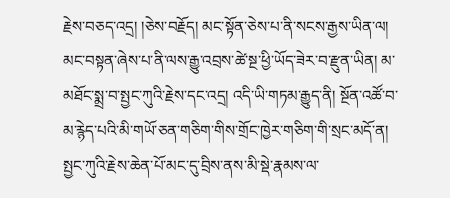རྗེས་བཅད་འདྲ། །ཅེས་བརྗོད། མང་སྟོན་ཅེས་པ་ནི་སངས་རྒྱས་ཡིན་ལ། མང་བསྟན་ཞེས་པ་ནི་ལས་རྒྱུ་འབྲས་ཚེ་སྔ་ཕྱི་ཡོད་ཟེར་བ་རྫུན་ཡིན། མ་མཐོང་སྨྲ་བ་སྤྱང་ཀུའི་རྗེས་དང་འདྲ། འདི་ཡི་གཏམ་རྒྱུད་ནི། སྔོན་འཚོ་བ་མ་རྙེད་པའི་མི་གཡོ་ཅན་གཅིག་གིས་གྲོང་ཁྱེར་གཅིག་གི་སྲང་མདོ་ན། སྤྱང་ཀུའི་རྗེས་ཆེན་པོ་མང་དུ་བྲིས་ནས་མི་སྡེ་རྣམས་ལ་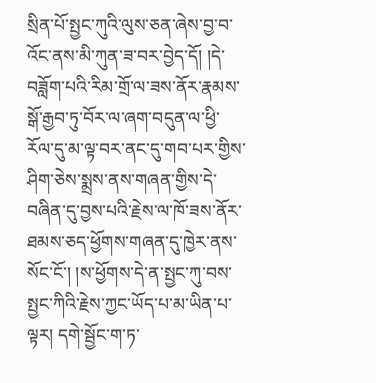སྲིན་པོ་སྤྱང་ཀུའི་ལུས་ཅན་ཞེས་བྱ་བ་འོང་ནས་མི་ཀུན་ཟ་བར་བྱེད་དོ། །དེ་བཟློག་པའི་རིམ་གྲོ་ལ་ཟས་ནོར་རྣམས་སྒོ་རྒྱབ་ཏུ་བོར་ལ་ཞག་བདུན་ལ་ཕྱི་རོལ་དུ་མ་ལྟ་བར་ནང་དུ་གབ་པར་གྱིས་ཤིག་ཅེས་སྨྲས་ནས་གཞན་གྱིས་དེ་བཞིན་དུ་བྱས་པའི་རྗེས་ལ་ཁོ་ཟས་ནོར་ཐམས་ཅད་ཕྱོགས་གཞན་དུ་ཁྱེར་ནས་སོང་ངོ་། །ས་ཕྱོགས་དེ་ན་སྤྱང་ཀུ་བས་སྤྱང་ཀིའི་རྗེས་ཀྱང་ཡོད་པ་མ་ཡིན་པ་ལྟར། དགེ་སྦྱོང་ག་ཏ་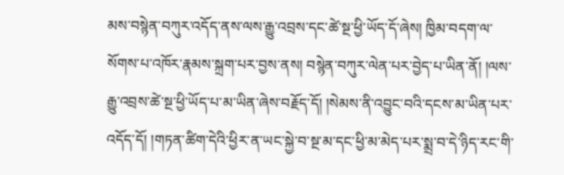མས་བསྙེན་བཀུར་འདོད་ནས་ལས་རྒྱུ་འབྲས་དང་ཚེ་སྔ་ཕྱི་ཡོད་དོ་ཞེས། ཁྱིམ་བདག་ལ་སོགས་པ་འཁོར་རྣམས་སྐྲག་པར་བྱས་ནས། བསྙེན་བཀུར་ལེན་པར་བྱེད་པ་ཡིན་ནོ། །ལས་རྒྱུ་འབྲས་ཚེ་སྔ་ཕྱི་ཡོད་པ་མ་ཡིན་ཞེས་བརྗོད་དོ། །སེམས་ནི་འབྱུང་བའི་དངས་མ་ཡིན་པར་འདོད་དོ། །གཏན་ཚིག་དེའི་ཕྱིར་ན་ཡང་སྐྱེ་བ་སྔ་མ་དང་ཕྱི་མ་མེད་པར་སྨྲ་བ་དེ་ཉིད་རང་གི་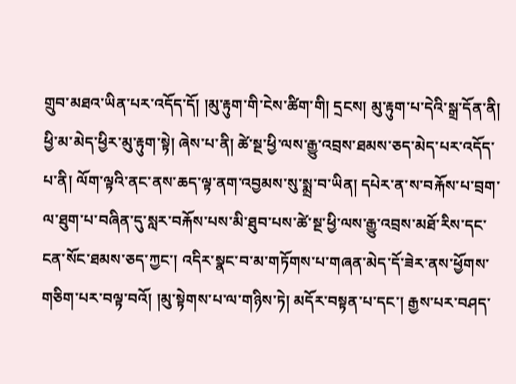གྲུབ་མཐའ་ཡིན་པར་འདོད་དོ། །མུ་རྟུག་གི་ངེས་ཚིག་གི། དྲངས། མུ་རྟུག་པ་དེའི་སྒྲ་དོན་ནི། ཕྱི་མ་མེད་ཕྱིར་མུ་རྟུག་སྟེ། ཞེས་པ་ནི། ཚེ་སྔ་ཕྱི་ལས་རྒྱུ་འབྲས་ཐམས་ཅད་མེད་པར་འདོད་པ་ནི། ལོག་ལྟའི་ནང་ནས་ཆད་ལྟ་ནག་འབྱམས་སུ་སྨྲ་བ་ཡིན། དཔེར་ན་ས་བརྐོས་པ་བྲག་ལ་ཐུག་པ་བཞིན་དུ་སླར་བརྐོས་པས་མི་ཐུབ་པས་ཚེ་སྔ་ཕྱི་ལས་རྒྱུ་འབྲས་མཐོ་རིས་དང་ངན་སོང་ཐམས་ཅད་ཀྱང་། འདིར་སྣང་བ་མ་གཏོགས་པ་གཞན་མེད་དོ་ཟེར་ནས་ཕྱོགས་གཅིག་པར་བལྟ་བའོ། །མུ་སྟེགས་པ་ལ་གཉིས་ཏེ། མདོར་བསྟན་པ་དང་། རྒྱས་པར་བཤད་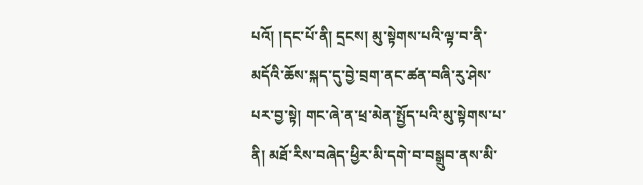པའོ། །དང་པོ་ནི། དྲངས། མུ་སྟེགས་པའི་ལྟ་བ་ནི་མདོའི་ཆོས་སྐད་དུ་བྱེ་བྲག་ནང་ཚན་བཞི་རུ་ཤེས་པར་བྱ་སྟེ། གང་ཞེ་ན་ཕྲ་མེན་སྤྱོད་པའི་མུ་སྟེགས་པ་ནི། མཐོ་རིས་བཞེད་ཕྱིར་མི་དགེ་བ་བསྒྲུབ་ནས་མི་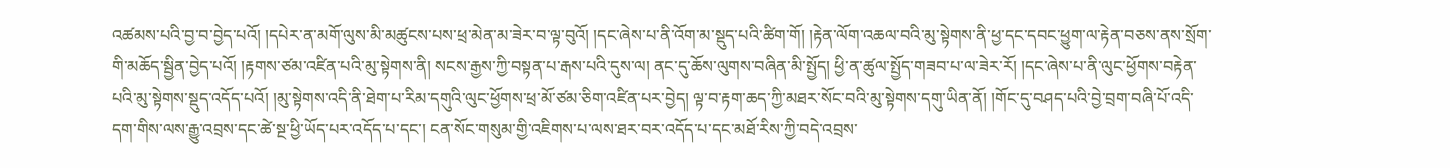འཚམས་པའི་བྱ་བ་བྱེད་པའོ། །དཔེར་ན་མགོ་ལུས་མི་མཚུངས་པས་ཕྲ་མེན་མ་ཟེར་བ་ལྟ་བུའོ། །དང་ཞེས་པ་ནི་འོག་མ་སྡུད་པའི་ཚིག་གོ། །རྟེན་ལོག་འཆལ་བའི་མུ་སྟེགས་ནི་ཕྱ་དང་དབང་ཕྱུག་ལ་རྟེན་བཅས་ནས་སྲོག་གི་མཆོད་སྦྱིན་བྱེད་པའོ། །རྟགས་ཙམ་འཛིན་པའི་མུ་སྟེགས་ནི། སངས་རྒྱས་ཀྱི་བསྟན་པ་རྒས་པའི་དུས་ལ། ནང་དུ་ཆོས་ལུགས་བཞིན་མི་སྤྱོད། ཕྱི་ན་ཚུལ་སྤྱོད་གཟབ་པ་ལ་ཟེར་རོ། །དང་ཞེས་པ་ནི་ལུང་ཕྱོགས་བརྟེན་པའི་མུ་སྟེགས་སྡུད་འདོད་པའོ། །མུ་སྟེགས་འདི་ནི་ཐེག་པ་རིམ་དགུའི་ལུང་ཕྱོགས་ཕྲ་མོ་ཙམ་ཅིག་འཛིན་པར་བྱེད། ལྟ་བ་རྟག་ཆད་ཀྱི་མཐར་སོང་བའི་མུ་སྟེགས་དགུ་ཡིན་ནོ། །གོང་དུ་བཤད་པའི་བྱེ་བྲག་བཞི་པོ་འདི་དག་གིས་ལས་རྒྱུ་འབྲས་དང་ཚེ་སྔ་ཕྱི་ཡོད་པར་འདོད་པ་དང་། ངན་སོང་གསུམ་གྱི་འཇིགས་པ་ལས་ཐར་བར་འདོད་པ་དང་མཐོ་རིས་ཀྱི་བདེ་འབྲས་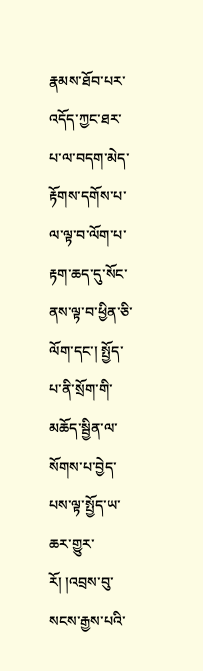རྣམས་ཐོབ་པར་འདོད་ཀྱང་ཐར་པ་ལ་བདག་མེད་རྟོགས་དགོས་པ་ལ་ལྟ་བ་ལོག་པ་རྟག་ཆད་དུ་སོང་ནས་ལྟ་བ་ཕྱིན་ཅི་ལོག་དང་། སྤྱོད་པ་ནི་སྲོག་གི་མཆོད་སྦྱིན་ལ་སོགས་པ་བྱེད་པས་ལྟ་སྤྱོད་ཡ་ཆར་གྱུར་རོ། །འབྲས་བུ་སངས་རྒྱས་པའི་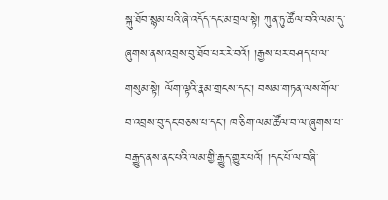སྐུ་ཐོབ་སྙམ་པའི་ཞེ་འདོད་དང་མ་བྲལ་སྟེ། ཀུན་ཏུ་ཚོལ་བའི་ལམ་དུ་ཞུགས་ནས་འབྲས་བུ་ཐོབ་པར་རེ་བའོ། །རྒྱས་པར་བཤད་པ་ལ་གསུམ་སྟེ། ལོག་ལྟའི་རྣམ་གྲངས་དང་། བསམ་གཏན་ལས་གོལ་བ་འབྲས་བུ་དང་བཅས་པ་དང་། ཁ་ཅིག་ལམ་ཚོལ་བ་ལ་ཞུགས་པ་བརྒྱུད་ནས་ནང་པའི་ལམ་གྱི་རྒྱུད་གྱུར་པའོ། །དང་པོ་ལ་བཞི་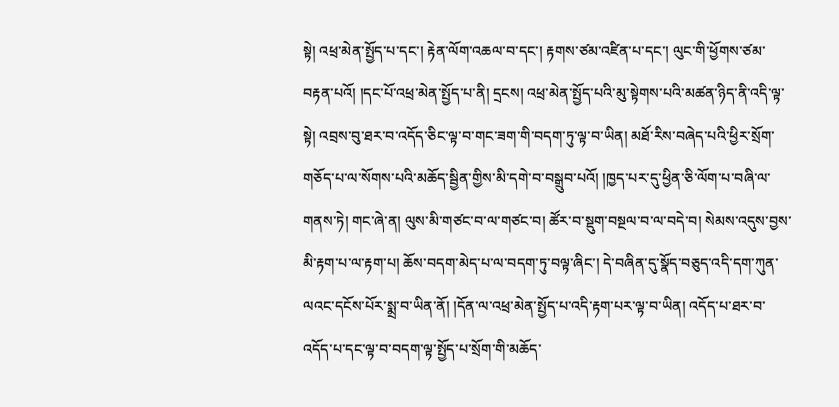སྟེ། འཕྲ་མེན་སྤྱོད་པ་དང་། རྟེན་ལོག་འཆལ་བ་དང་། རྟགས་ཙམ་འཛིན་པ་དང་། ལུང་གི་ཕྱོགས་ཙམ་བརྟན་པའོ། །དང་པོ་འཕྲ་མེན་སྤྱོད་པ་ནི། དྲངས། འཕྲ་མེན་སྤྱོད་པའི་མུ་སྟེགས་པའི་མཚན་ཉིད་ནི་འདི་ལྟ་སྟེ། འབྲས་བུ་ཐར་བ་འདོད་ཅིང་ལྟ་བ་གང་ཟག་གི་བདག་ཏུ་ལྟ་བ་ཡིན། མཐོ་རིས་བཞེད་པའི་ཕྱིར་སྲོག་གཅོད་པ་ལ་སོགས་པའི་མཆོད་སྦྱིན་གྱིས་མི་དགེ་བ་བསྒྲུབ་པའོ། །ཁྱད་པར་དུ་ཕྱིན་ཅི་ལོག་པ་བཞི་ལ་གནས་ཏེ། གང་ཞེ་ན། ལུས་མི་གཙང་བ་ལ་གཙང་བ། ཚོར་བ་སྡུག་བསྔལ་བ་ལ་བདེ་བ། སེམས་འདུས་བྱས་མི་རྟག་པ་ལ་རྟག་པ། ཆོས་བདག་མེད་པ་ལ་བདག་ཏུ་བལྟ་ཞིང་། དེ་བཞིན་དུ་སྣོད་བཅུད་འདི་དག་ཀུན་ལའང་དངོས་པོར་སྨྲ་བ་ཡིན་ནོ། །དོན་ལ་འཕྲ་མེན་སྤྱོད་པ་འདི་རྟག་པར་ལྟ་བ་ཡིན། འདོད་པ་ཐར་བ་འདོད་པ་དང་ལྟ་བ་བདག་ལྟ་སྤྱོད་པ་སྲོག་གི་མཆོད་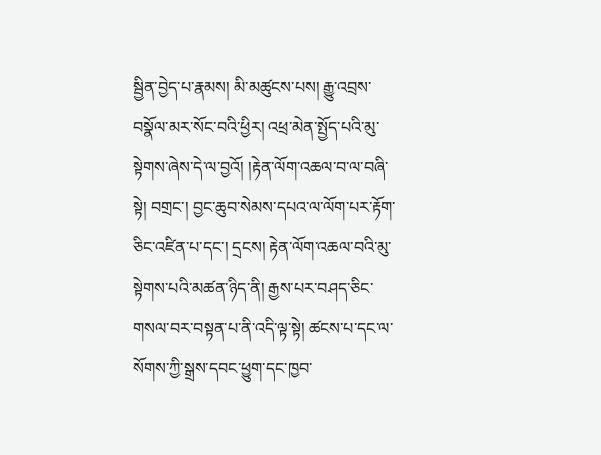སྦྱིན་བྱེད་པ་རྣམས། མི་མཚུངས་པས། རྒྱུ་འབྲས་བསྣོལ་མར་སོང་བའི་ཕྱིར། འཕྲ་མེན་སྤྱོད་པའི་མུ་སྟེགས་ཞེས་དེ་ལ་བྱའོ། །རྟེན་ལོག་འཆལ་བ་ལ་བཞི་སྟེ། བགྲང་། བྱང་ཆུབ་སེམས་དཔའ་ལ་ལོག་པར་རྟོག་ཅིང་འཛིན་པ་དང་། དྲངས། རྟེན་ལོག་འཆལ་བའི་མུ་སྟེགས་པའི་མཚན་ཉིད་ནི། རྒྱས་པར་བཤད་ཅིང་གསལ་བར་བསྟན་པ་ནི་འདི་ལྟ་སྟེ། ཚངས་པ་དང་ལ་སོགས་ཀྱི་སྒྲས་དབང་ཕྱུག་དང་ཁྱབ་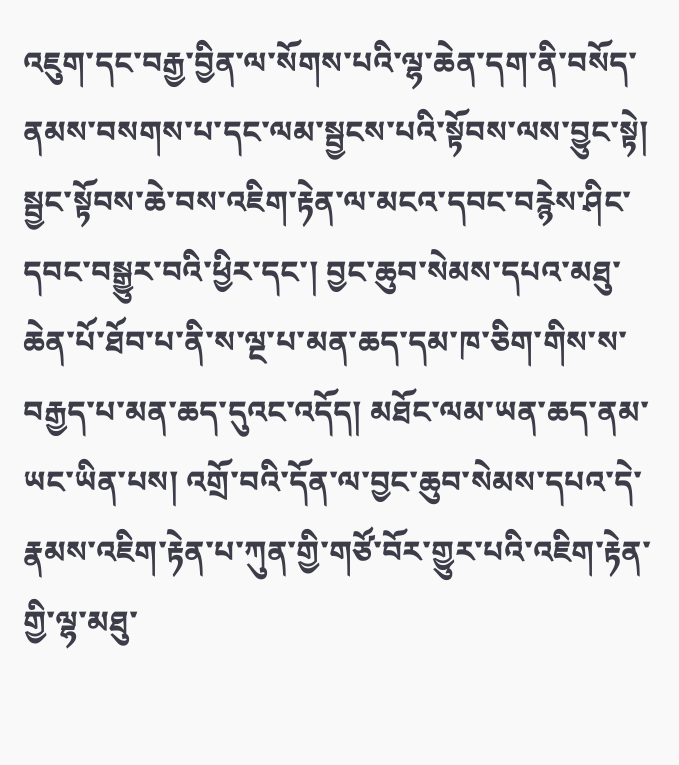འཇུག་དང་བརྒྱ་བྱིན་ལ་སོགས་པའི་ལྷ་ཆེན་དག་ནི་བསོད་ནམས་བསགས་པ་དང་ལམ་སྦྱངས་པའི་སྟོབས་ལས་བྱུང་སྟེ། སྦྱང་སྟོབས་ཆེ་བས་འཇིག་རྟེན་ལ་མངའ་དབང་བརྙེས་ཤིང་དབང་བསྒྱུར་བའི་ཕྱིར་དང་། བྱང་ཆུབ་སེམས་དཔའ་མཐུ་ཆེན་པོ་ཐོབ་པ་ནི་ས་ལྔ་པ་མན་ཆད་དམ་ཁ་ཅིག་གིས་ས་བརྒྱད་པ་མན་ཆད་དུའང་འདོད། མཐོང་ལམ་ཡན་ཆད་ནམ་ཡང་ཡིན་པས། འགྲོ་བའི་དོན་ལ་བྱང་ཆུབ་སེམས་དཔའ་དེ་རྣམས་འཇིག་རྟེན་པ་ཀུན་གྱི་གཙོ་བོར་གྱུར་པའི་འཇིག་རྟེན་གྱི་ལྷ་མཐུ་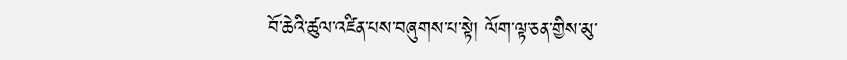བོ་ཆེའི་ཚུལ་འཛིན་པས་བཞུགས་པ་སྟེ། ལོག་ལྟ་ཅན་གྱིས་མུ་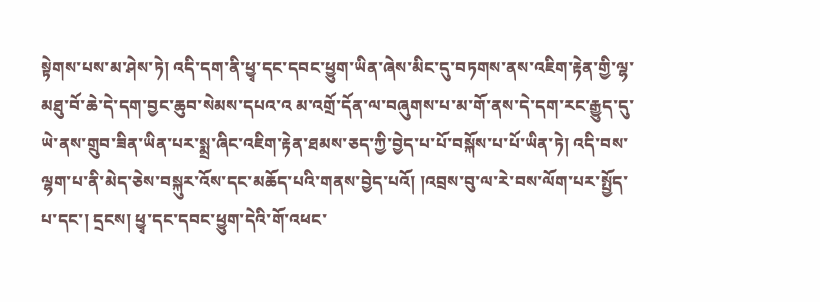སྟེགས་པས་མ་ཤེས་ཏེ། འདི་དག་ནི་ཕྱྭ་དང་དབང་ཕྱུག་ཡིན་ཞེས་མིང་དུ་བཏགས་ནས་འཇིག་རྟེན་གྱི་ལྷ་མཐུ་བོ་ཆེ་དེ་དག་བྱང་ཆུབ་སེམས་དཔའ་འ མ་འགྲོ་དོན་ལ་བཞུགས་པ་མ་གོ་ནས་དེ་དག་རང་རྒྱུད་དུ་ཡེ་ནས་གྲུབ་ཟིན་ཡིན་པར་སྨྲ་ཞིང་འཇིག་རྟེན་ཐམས་ཅད་ཀྱི་བྱེད་པ་པོ་བསྐོས་པ་པོ་ཡིན་ཏེ། འདི་བས་ལྷག་པ་ནི་མེད་ཅེས་བསྐུར་འོས་དང་མཆོད་པའི་གནས་བྱེད་པའོ། །འབྲས་བུ་ལ་རེ་བས་ལོག་པར་སྤྱོད་པ་དང་། དྲངས། ཕྱྭ་དང་དབང་ཕྱུག་དེའི་གོ་འཕང་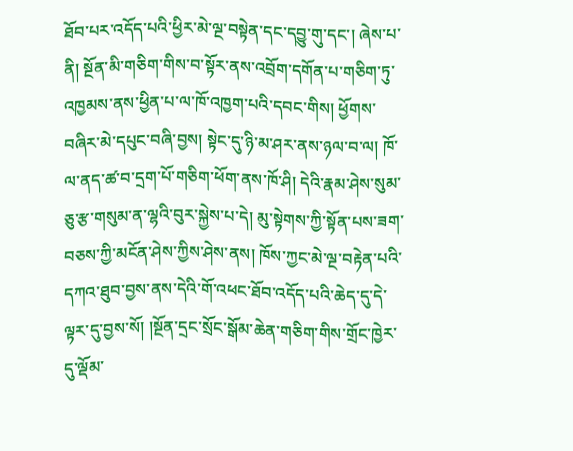ཐོབ་པར་འདོད་པའི་ཕྱིར་མེ་ལྔ་བསྟེན་དང་དབྱུ་གུ་དང་། ཞེས་པ་ནི། སྔོན་མི་གཅིག་གིས་བ་སྟོར་ནས་འབྲོག་དགོན་པ་གཅིག་ཏུ་འཁྱམས་ནས་ཕྱིན་པ་ལ་ཁོ་འཁྱག་པའི་དབང་གིས། ཕྱོགས་བཞིར་མེ་དཔུང་བཞི་བྱས། སྟེང་དུ་ཉི་མ་ཤར་ནས་ཉལ་བ་ལ། ཁོ་ལ་ནད་ཚ་བ་དྲག་པོ་གཅིག་ཕོག་ནས་ཁོ་ཤི། དེའི་རྣམ་ཤེས་སུམ་ཅུ་རྩ་གསུམ་ན་ལྷའི་བུར་སྐྱེས་པ་དེ། མུ་སྟེགས་ཀྱི་སྟོན་པས་ཟག་བཅས་ཀྱི་མངོན་ཤེས་ཀྱིས་ཤེས་ནས། ཁོས་ཀྱང་མེ་ལྔ་བརྟེན་པའི་དཀའ་ཐུབ་བྱས་ནས་དེའི་གོ་འཕང་ཐོབ་འདོད་པའི་ཆེད་དུ་དེ་ལྟར་དུ་བྱས་སོ། །སྔོན་དྲང་སྲོང་སྒོམ་ཆེན་གཅིག་གིས་གྲོང་ཁྱེར་དུ་ལྡོམ་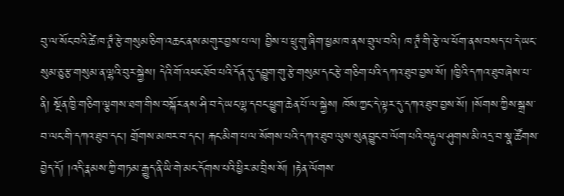བུ་ལ་སོང་བའི་ཚེ་ཁ་ཊྭཾ་རྩེ་གསུམ་ཅིག་འཆང་ནས་མགུར་བྱས་པ་ལ། བྱིས་པ་ཕྲུ་གུ་ཞིག་ཕྱམ་ཁ་ནས་བྲུལ་བའི། ཁ་ཊྭཾ་གི་རྩེ་ལ་ཕོག་ནས་བསད་པ་དེ་ཡང་སུམ་ཅུ་རྩ་གསུམ་ན་ལྷའི་བུར་སྐྱེས། དེའི་གོ་འཕང་ཐོབ་པའི་དོན་དུ་དབྱུག་གུ་རྩེ་གསུམ་དང་རྩེ་གཅིག་པའི་དཀའ་ཐུབ་བྱས་སོ། །ཁྱིའི་དཀའ་ཐུབ་ཞེས་པ་ནི། སྔོན་ཁྱི་གཅིག་ལྕགས་ཐག་གིས་བསྐོར་ནས་ཤི་བ་དེ་ཡང་ལྷ་དབང་ཕྱུག་ཆེན་པོ་ལ་སྐྱེས། ཁོས་ཀྱང་དེ་ལྟར་དུ་དཀའ་ཐུབ་བྱས་སོ། །སོགས་ཀྱིས་སྒྲས་བ་ལང་གི་དཀའ་ཐུབ་དང་། གྲོགས་མཁར་བ་དང་། རྐང་མིག་པ་ལ་སོགས་པའི་དཀའ་ཐུབ་ལུས་སུན་བྱུང་བ་ལོག་པའི་བརྟུལ་ཤུགས་མི་འདྲ་བ་སྣ་ཚོགས་བྱེད་དོ། །འདི་རྣམས་ཀྱི་གཏམ་རྒྱུད་ནི་ཡི་གེ་མང་དོགས་པའི་ཕྱིར་མ་བྲིས་སོ། །རྟེན་ལོགས་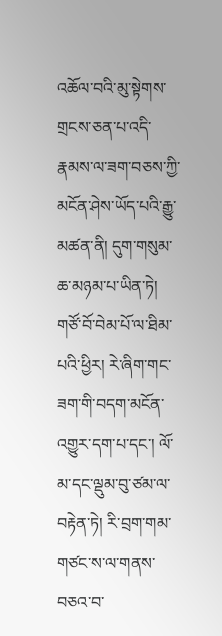འཆོལ་བའི་མུ་སྟེགས་གྲངས་ཅན་པ་འདི་རྣམས་ལ་ཟག་བཅས་ཀྱི་མངོན་ཤེས་ཡོད་པའི་རྒྱུ་མཚན་ནི། དུག་གསུམ་ཆ་མཉམ་པ་ཡིན་ཏེ། གཙོ་བོ་བེམ་པོ་ལ་ཐིམ་པའི་ཕྱིར། རེ་ཞིག་གང་ཟག་གི་བདག་མངོན་འགྱུར་དག་པ་དང་། ལོ་མ་དང་ལྡུམ་བུ་ཙམ་ལ་བརྟེན་ཏེ། རི་བྲག་གམ་གཙང་ས་ལ་གནས་བཅའ་བ་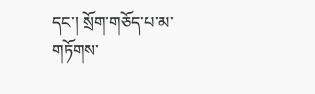དང་། སྲོག་གཅོད་པ་མ་གཏོགས་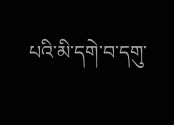པའི་མི་དགེ་བ་དགུ་